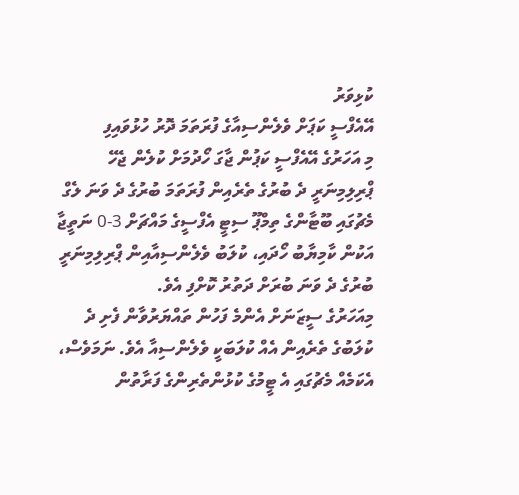ކުޅިވަރު
އޭއެފްސީ ކަޕަށް ވެލެންސިއާގެ ފުރަތަމަ ދޮރު ހުޅުވައިފި
މި އަހަރުގެ އޭއެފްސީ ކަޕުން ޖާގަ ހޯދުމަށް ކުލެން ޖެހޭ ޕްރިލިމިނަރީ ދެ ބުރުގެ ތެރެއިން ފުރަތަމަ ބުރުގެ ދެ ވަނަ ލެގް މެޗުގައި ބޫޓާންގެ ތިމްޕޫ ސިޓީ އެފްސީގެ މައްޗަށް 3-0 ނަތީޖާ އަކުން ކާމިޔާބު ހޯދައި، ކުލަބު ވެލެންސިއާއިން ޕްރިލިމިނަރީ ބުރުގެ ދެ ވަނަ ބުރަށް ދަތުރު ކޮށްފި އެވެ.
މިއަހަރުގެ ސީޒަނަށް އެންމެ ފަހުން ތައްޔަރުވާން ފެށި ދެ ކުލަބުގެ ތެރެއިން އެއް ކުލަބަކީ ވެލެންސިއާ އެވެ. ނަމަވެސް، އެކަމެއް މެޗުގައި އެ ޓީމުގެ ކުޅުންތެރިންގެ ފަރާތުން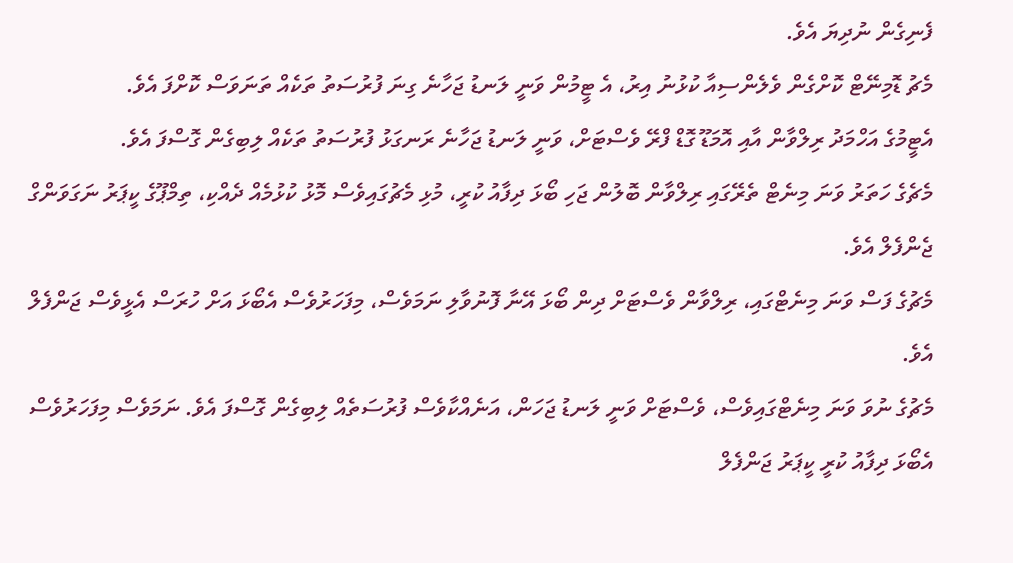ފެނިގެން ނުދިޔަ އެވެ.
މެޗު ޑޮމިނޭޓް ކޮށްގެން ވެލެންސިއާ ކުޅުނު އިރު، އެ ޓީމުން ވަނީ ލަނޑު ޖަހާނެ ގިނަ ފުރުސަތު ތަކެއް ތަނަވަސް ކޮށްފަ އެވެ.
އެޓީމުގެ އަހްމަދު ރިލްވާން އާއި އޮމަޑޫ ގޮޑް ފްރޭ ވެސްޓަށް، ވަނީ ލަނޑު ޖަހާނެ ރަނގަޅު ފުރުސަތު ތަކެއް ލިބިގެން ގޮސްފަ އެވެ.
މެޗެގެ ހަތަރު ވަނަ މިނެޓް ތެރޭގައި ރިލްވާން ބޮލުން ޖަހި ބޯޅަ ދިފާއު ކުރީ، މުޅި މެޗުގައިވެސް މޮޅު ކުޅުމެއް ދެއްކި، ތިމްޕޫގެ ކީޕަރު ނަގަވަންގް ޖެންފެލް އެވެ.
މެޗުގެ ފަސް ވަނަ މިނެޓްގައި، ރިލްވާން ވެސްޓަށް ދިން ބޯޅަ އޭނާ ފޮނުވާލި ނަމަވެސް، މިފަހަރުވެސް އެބޯޅަ އަށް ހުރަސް އެޅީވެސް ޖަންފެލް އެވެ.
މެޗުގެ ނުވަ ވަނަ މިނެޓްގައިވެސް، ވެސްޓަށް ވަނީ ލަނޑު ޖަހަން، އަނެއްކާވެސް ފުރުސަތެއް ލިބިގެން ގޮސްފަ އެވެ. ނަމަވެސް މިފަހަރުވެސް އެބޯޅަ ދިފާއު ކުރީ ކީޕަރު ޖަންފެލް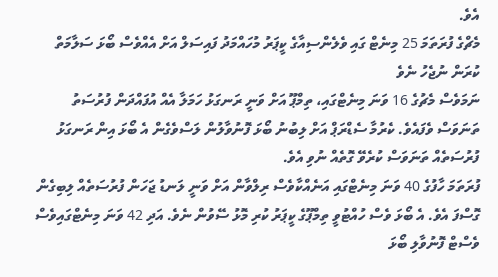އެވެ.
މެޗްގެ ފުރަތަމަ 25 މިނެޓް ގައި ވެލެންސިއާގެ ކީޕަރު މުހައްމަދު ފައިސަލް އަށް އެއްވެސް ބޯޅަ ސަލާމަތް ކުރަން ނުޖެހު ނެވެ
ނަމަވެސް މެޗުގެ 16 ވަނަ މިނެޓްގައި، ތިމްޕޫ އަށް ވަނީ ރަނގަޅު ހަމަލާ އެއް އުފައްދަން ފުރުސަތު ތަނަވަސް ވެފައެވެ. ކެރުމާ ސެޑްރަޕް އަށް ލިބުނު ބޯޅަ ފޮނުވާލުން ލަސްވެގެން އެ ބޯޅަ އިން ރަނގަޅު ފުރުސަތެއް ތަނަވަސް ކުރެވޭ ގޮތެއް ނުވި އެވެ.
ފުރަތަމަ ހާފުގެ 40 ވަނަ މިނެޓްގައި އަނެއްކާވެސް ރިލްވާން އަށް ވަނީ ލަނޑު ޖަހަން ފުރުސަތެއް ލިބިގެން ގޮސްފަ އެވެ. އެ ބޯޅަ ވެސް ހުއްޓުވީ ތިމްޕޫގެ ކީޕަރު ކުރި މޮޅު ސޭވުން ނެވެ. އަދި 42 ވަނަ މިނެޓްގައިވެސް ވެސްޓް ފޮނުވާލި ބޯޅަ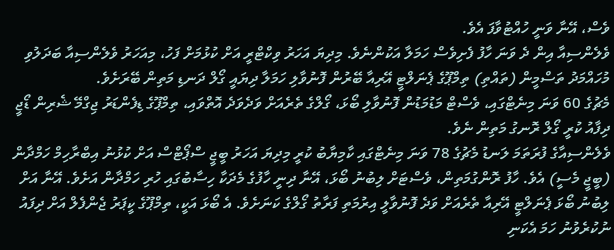ވެސް، އޭނާ ވަނީ ހުއްޓުވާފަ އެވެ.
ވެލެންސިއާ އިން ދެ ވަނަ ހާފު ފެށިވެސް ހަމަލާ އަކުންނެވެ. މިދިޔަ އަހަރު ވިކްޓްރީ އަށް ކުޅުމަށް ފަހު، މިއަހަރު ވެލެންސިއާ ބަދަލުވި މުހައްމަދު ތަސްމީން (ތައްތި) ތިމްޕޫގެ ޕެނަލްޓީ އޭރިއާ ބޭރުން ފޮނުވާލި ހަމަލާ ދިޔައީ ގޯލް ދަނޑި މަތިން ބޭރަށެވެ.
މެޗުގެ 60 ވަނަ މިނެޓްގައި، ވެސްޓް މަޑުމަޑުން ފޮނުވާލި ބޯޅަ، ގޯލްގެ ތެރެއަށް ވަދެވަދެ އޮތްވައި، ތިމްޕޫގެ ޑިފެންޑަރު ޖިގްމޭ ޝެރިން ޑޯޖީ ދިފާއު ކުރީ ގޯލް ރޮނގު މަތިން ނެވެ.
ވެލެންސިއާގެ ފުރަތަމަ ލަނޑު މެޗުގެ 78 ވަނަ މިނެޓްގައި ކާމިޔާބު ކުރީ މިދިޔަ އަހަރު ބީޖީ ސްޕޯޓްސް އަށް ކުޅުނު އިބްރާހިމް ހަމްދާން (ބީޖީ މެސީ) އެވެ. ހާފު ރޮންގުމަތިން، ވެސްޓަށް ލިބުނު ބޯޅަ، އޭނާ ދިނީ ހާފުގެ މެދަކާ ހިސާބުގައި ހުރި ހަމްދާން އަށެވެ. އޭނާ އަށް ލިބުނު ބޯޅަ ޕެނަލްޓީ އޭރިއާ ތެރެއަށް ވަދެ ފޮނުވާލީ އިރުމަތި ފަރާތު ގޯލްގެ ކަނަށެވެ. އެ ބޯޅަ އަކީ، ތިމްޕޫގެ ކީޕަރު ޖެންފެލް އަށް ދިފައު ނުކުރެވުނު ހަމަ އެކަނި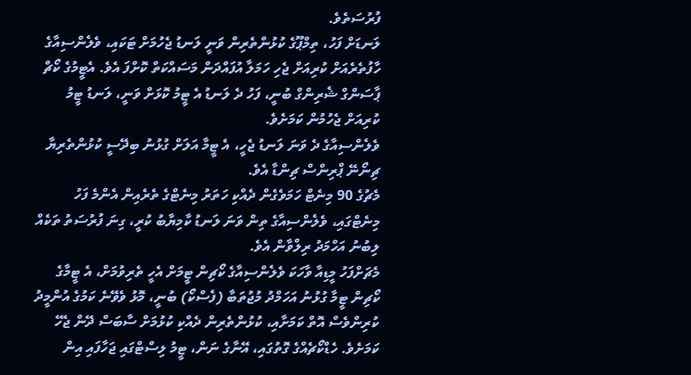ފުރުސަތެވެ.
ލަނޑަށް ފަހު، ތިމްޕޫގެ ކުޅުންތެރިން ވަނީ ލަނޑު ޖެހުމަށް ޓަކައި، ވެލެންސިއާގެ ހާފުތެރެއަށް ކުރިއަށް ޖެހި ހަމަލާ އުފައްދަން މަސައްކަތް ކޮށްފަ އެވެ. އެޓީމުގެ ކޯޗް ޕާސަންގް ޝެރިންގް ބުނީ، ފަހު ދެ ލަނޑު އެ ޓީމު ކޮޅަށް ވަނީ، ލަނޑު ޓީމު ކުރިއަށް ޖެހުމުން ކަމަށެވެ.
ވެލެންސިއާގެ ދެ ވަނަ ލަނޑު ޖެހީ، އެ ޓީމާ އަލަށް ގުޅުނު ބިދޭސީ ކުޅުންތެރިޔާ ޗިނޯނޭ ޕްރިންސް ޗިންޑާ އެވެ.
މެޗުގެ 90 މިނެޓް ހަމަވެގެން ދެއްކި ހަތަރު މިނެޓްގެ ތެރެއިން އެންމެ ފަހު މިނެޓްގައި، ވެލެންސިއާގެ ތިން ވަނަ ލަނޑު ކާމިޔާބު ކުރީ، ގިނަ ފުރުސަތު ތަކެއް ލިބުނު އަހްމަދު ރިލްވާން އެވެ.
މެޗަށްފަހު މީޑިއާ ވާހަކަ ވެލެންސިއާގެ ކޯޗިން ޓީމަށް އެހީ ތެރިވުމަށް، އެ ޓީމާގެ ކޯޗިން ޓީމާ ގުޅުނު އަހަމްދު މުޖުތަބާ (ފެސްކޯ) ބުނީ، މޮޅު ވެވޭނެ ކަމުގެ އުންމީދު ކުރިންވެސް އޮތް ކަމަށާއި، ކުޅުންތެރިން ދެއްކި ކުޅުމަށް ސާބަސް ދޭން ޖެހޭ ކަމަށެވެ. ހެޑްކޯޗެއްގެ ގޮތުގައި، އޭނާގެ ނަން، ޓީމު ލިސްޓްގައި ޖަހާފައި އިން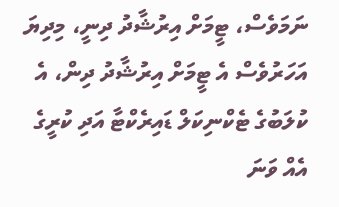ނަމަވެސް، ޓީމަށް އިރުޝާދު ދިނީ، މިދިޔަ އަހަރުވެސް އެ ޓީމަށް އިރުޝާދު ދިން، އެ ކުލަބުގެ ޓެކްނިކަލް ޑައިރެކްޓާ އަދި ކުރީގެ އެއް ވަނަ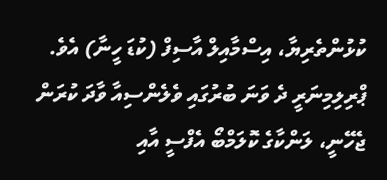ކުޅުންތެރިޔާ، އިސްމާއިލް އާސިފް (ކުޑަ ހީނާ) އެވެ.
ޕްރިލިމިނަރީ ދެ ވަނަ ބުރުގައި ވެލެންސިއާ ވާދަ ކުރަން ޖެހޭނީ، ލަންކާގެ ކޮލަމްބޯ އެފްސީ އާއި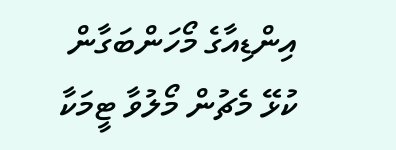އިންޑިއާގެ މޯހަންބަގާން ކުޅޭ މެޗުން މޯލުވާ ޓީމަކާ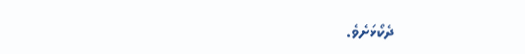ދެކޯޅަށެވެ.